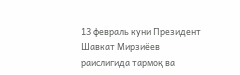13 февраль куни Президент Шавкат Мирзиёев раислигида тармоқ ва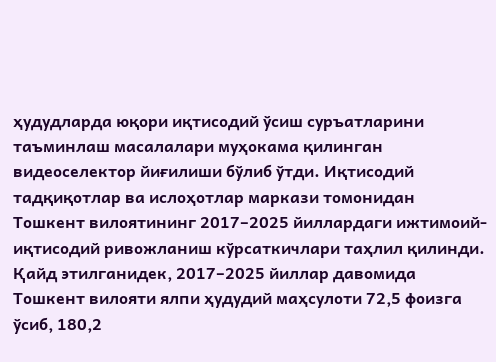ҳудудларда юқори иқтисодий ўсиш суръатларини таъминлаш масалалари муҳокама қилинган видеоселектор йиғилиши бўлиб ўтди. Иқтисодий тадқиқотлар ва ислоҳотлар маркази томонидан Тошкент вилоятининг 2017–2025 йиллардаги ижтимоий-иқтисодий ривожланиш кўрсаткичлари таҳлил қилинди.
Қайд этилганидек, 2017–2025 йиллар давомида Тошкент вилояти ялпи ҳудудий маҳсулоти 72,5 фоизга ўсиб, 180,2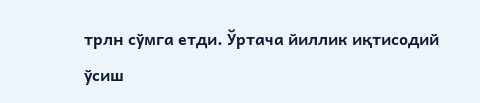трлн сўмга етди. Ўртача йиллик иқтисодий ўсиш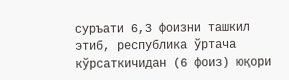суръати 6,3 фоизни ташкил этиб, республика ўртача кўрсаткичидан (6 фоиз) юқори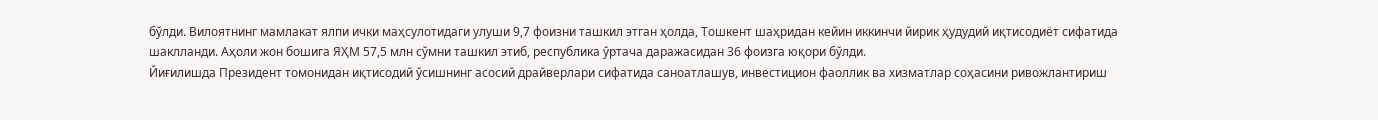бўлди. Вилоятнинг мамлакат ялпи ички маҳсулотидаги улуши 9,7 фоизни ташкил этган ҳолда, Тошкент шаҳридан кейин иккинчи йирик ҳудудий иқтисодиёт сифатида шаклланди. Аҳоли жон бошига ЯҲМ 57,5 млн сўмни ташкил этиб, республика ўртача даражасидан 36 фоизга юқори бўлди.
Йиғилишда Президент томонидан иқтисодий ўсишнинг асосий драйверлари сифатида саноатлашув, инвестицион фаоллик ва хизматлар соҳасини ривожлантириш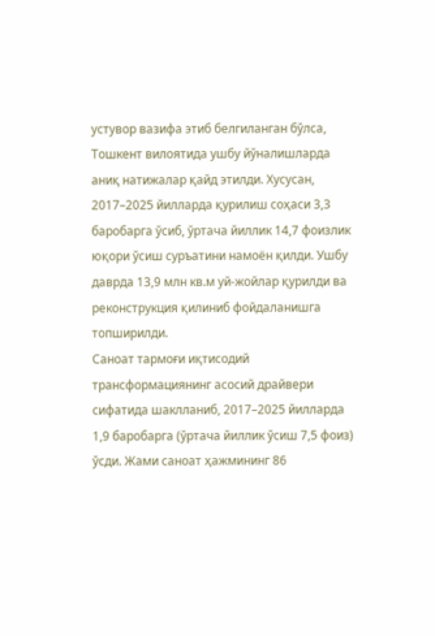устувор вазифа этиб белгиланган бўлса, Тошкент вилоятида ушбу йўналишларда аниқ натижалар қайд этилди. Хусусан, 2017–2025 йилларда қурилиш соҳаси 3,3 баробарга ўсиб, ўртача йиллик 14,7 фоизлик юқори ўсиш суръатини намоён қилди. Ушбу даврда 13,9 млн кв.м уй-жойлар қурилди ва реконструкция қилиниб фойдаланишга топширилди.
Саноат тармоғи иқтисодий трансформациянинг асосий драйвери сифатида шаклланиб, 2017–2025 йилларда 1,9 баробарга (ўртача йиллик ўсиш 7,5 фоиз) ўсди. Жами саноат ҳажмининг 86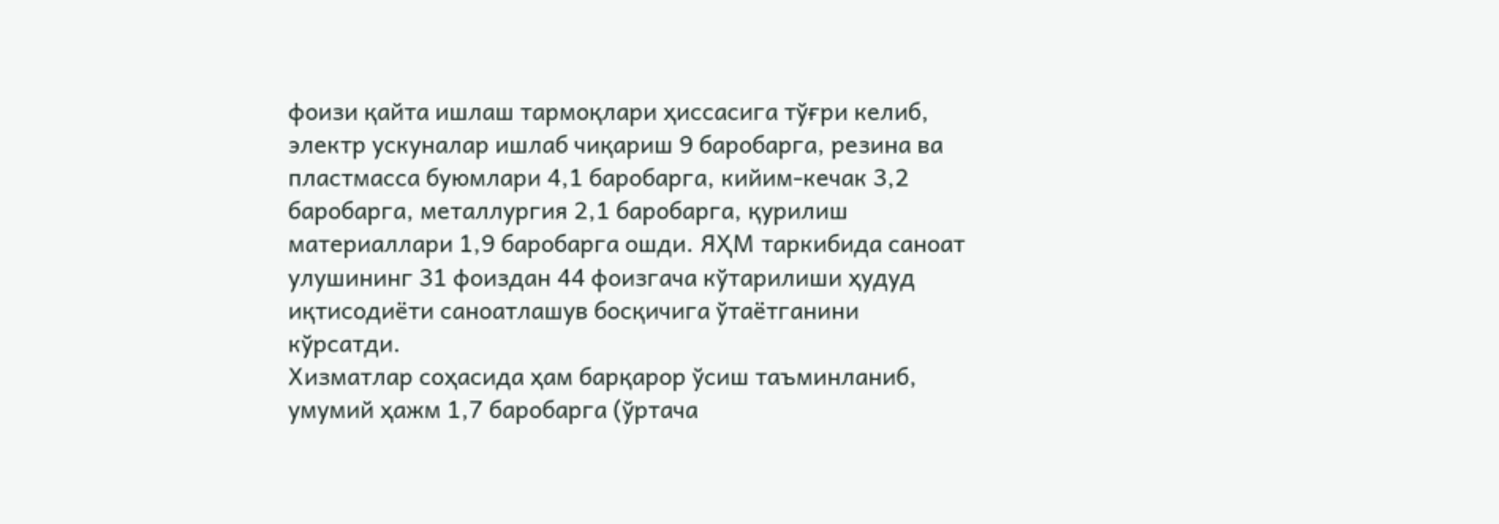фоизи қайта ишлаш тармоқлари ҳиссасига тўғри келиб, электр ускуналар ишлаб чиқариш 9 баробарга, резина ва пластмасса буюмлари 4,1 баробарга, кийим-кечак 3,2 баробарга, металлургия 2,1 баробарга, қурилиш материаллари 1,9 баробарга ошди. ЯҲМ таркибида саноат улушининг 31 фоиздан 44 фоизгача кўтарилиши ҳудуд иқтисодиёти саноатлашув босқичига ўтаётганини кўрсатди.
Хизматлар соҳасида ҳам барқарор ўсиш таъминланиб, умумий ҳажм 1,7 баробарга (ўртача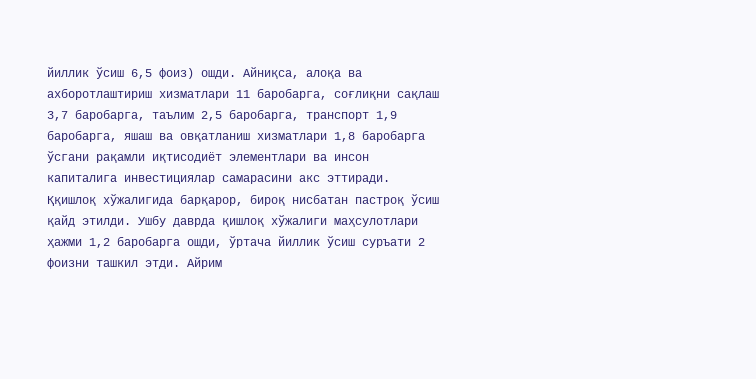йиллик ўсиш 6,5 фоиз) ошди. Айниқса, алоқа ва ахборотлаштириш хизматлари 11 баробарга, соғлиқни сақлаш 3,7 баробарга, таълим 2,5 баробарга, транспорт 1,9 баробарга, яшаш ва овқатланиш хизматлари 1,8 баробарга ўсгани рақамли иқтисодиёт элементлари ва инсон капиталига инвестициялар самарасини акс эттиради.
Ққишлоқ хўжалигида барқарор, бироқ нисбатан пастроқ ўсиш қайд этилди. Ушбу даврда қишлоқ хўжалиги маҳсулотлари ҳажми 1,2 баробарга ошди, ўртача йиллик ўсиш суръати 2 фоизни ташкил этди. Айрим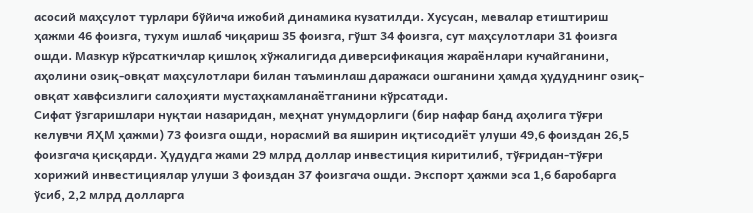асосий маҳсулот турлари бўйича ижобий динамика кузатилди. Хусусан, мевалар етиштириш ҳажми 46 фоизга, тухум ишлаб чиқариш 35 фоизга, гўшт 34 фоизга, сут маҳсулотлари 31 фоизга ошди. Мазкур кўрсаткичлар қишлоқ хўжалигида диверсификация жараёнлари кучайганини, аҳолини озиқ-овқат маҳсулотлари билан таъминлаш даражаси ошганини ҳамда ҳудуднинг озиқ-овқат хавфсизлиги салоҳияти мустаҳкамланаётганини кўрсатади.
Сифат ўзгаришлари нуқтаи назаридан, меҳнат унумдорлиги (бир нафар банд аҳолига тўғри келувчи ЯҲМ ҳажми) 73 фоизга ошди, норасмий ва яширин иқтисодиёт улуши 49,6 фоиздан 26,5 фоизгача қисқарди. Ҳудудга жами 29 млрд доллар инвестиция киритилиб, тўғридан-тўғри хорижий инвестициялар улуши 3 фоиздан 37 фоизгача ошди. Экспорт ҳажми эса 1,6 баробарга ўсиб, 2,2 млрд долларга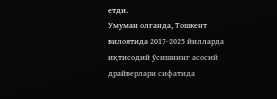етди.
Умуман олганда, Тошкент вилоятида 2017-2025 йилларда иқтисодий ўсишнинг асосий драйверлари сифатида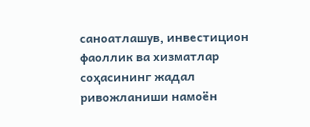саноатлашув, инвестицион фаоллик ва хизматлар соҳасининг жадал ривожланиши намоён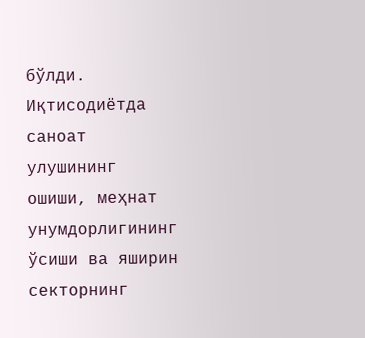бўлди. Иқтисодиётда саноат улушининг ошиши, меҳнат унумдорлигининг ўсиши ва яширин секторнинг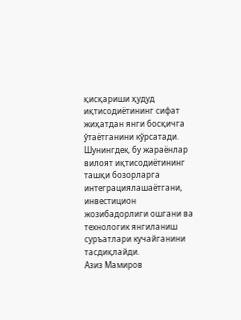қисқариши ҳудуд иқтисодиётининг сифат жиҳатдан янги босқичга ўтаётганини кўрсатади.
Шунингдек, бу жараёнлар вилоят иқтисодиётининг ташқи бозорларга интеграциялашаётгани, инвестицион жозибадорлиги ошгани ва технологик янгиланиш суръатлари кучайганини тасдиқлайди.
Азиз Мамиров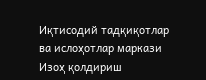Иқтисодий тадқиқотлар ва ислоҳотлар маркази
Изоҳ қолдириш